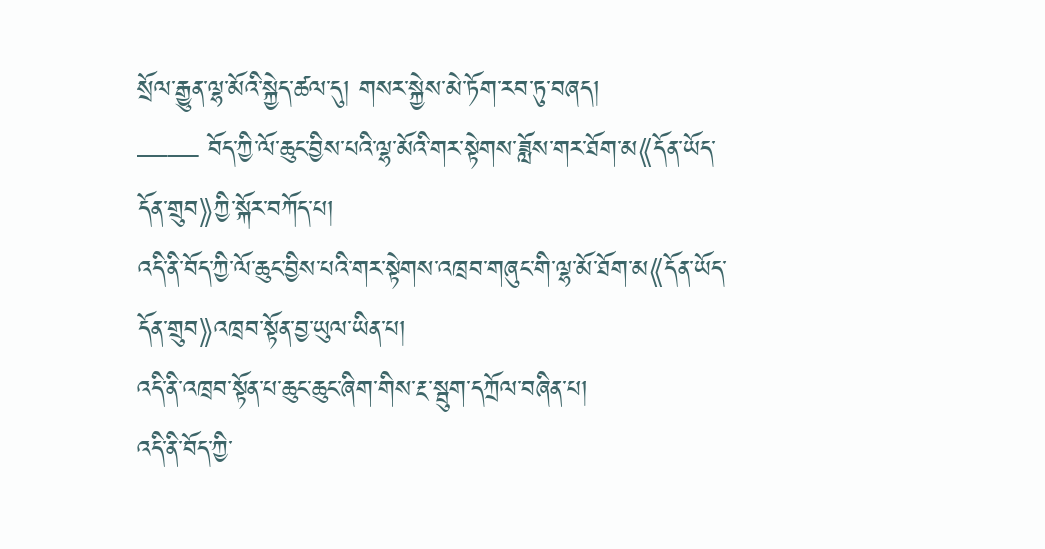སྲོལ་རྒྱུན་ལྷ་མོའི་སྐྱེད་ཚལ་དུ། གསར་སྐྱེས་མེ་ཏོག་རབ་ཏུ་བཞད།
—— བོད་ཀྱི་ལོ་ཆུང་བྱིས་པའི་ལྷ་མོའི་གར་སྟེགས་ཟློས་གར་ཐོག་མ《དོན་ཡོད་དོན་གྲུབ》ཀྱི་སྐོར་བཀོད་པ།
འདི་ནི་བོད་ཀྱི་ལོ་ཆུང་བྱིས་པའི་གར་སྟེགས་འཁྲབ་གཞུང་གི་ལྷ་མོ་ཐོག་མ《དོན་ཡོད་དོན་གྲུབ》འཁྲབ་སྟོན་བྱ་ཡུལ་ཡིན་པ།
འདི་ནི་འཁྲབ་སྟོན་པ་ཆུང་ཆུང་ཞིག་གིས་རྔ་སྦུག་དཀྲོལ་བཞིན་པ།
འདི་ནི་བོད་ཀྱི་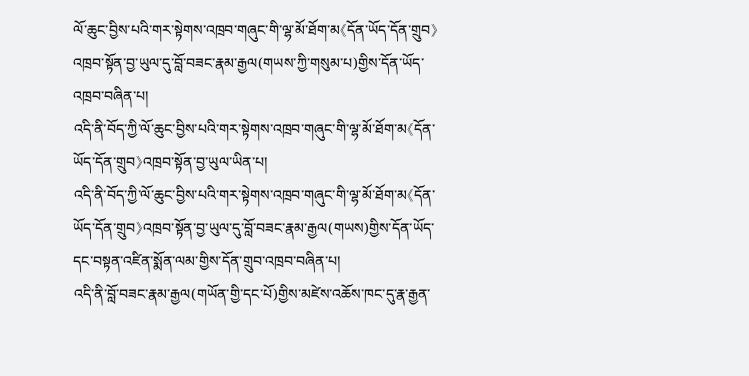ལོ་ཆུང་བྱིས་པའི་གར་སྟེགས་འཁྲབ་གཞུང་གི་ལྷ་མོ་ཐོག་མ《དོན་ཡོད་དོན་གྲུབ》འཁྲབ་སྟོན་བྱ་ཡུལ་དུ་བློ་བཟང་རྣམ་རྒྱལ(གཡས་ཀྱི་གསུམ་པ)གྱིས་དོན་ཡོད་འཁྲབ་བཞིན་པ།
འདི་ནི་བོད་ཀྱི་ལོ་ཆུང་བྱིས་པའི་གར་སྟེགས་འཁྲབ་གཞུང་གི་ལྷ་མོ་ཐོག་མ《དོན་ཡོད་དོན་གྲུབ》འཁྲབ་སྟོན་བྱ་ཡུལ་ཡིན་པ།
འདི་ནི་བོད་ཀྱི་ལོ་ཆུང་བྱིས་པའི་གར་སྟེགས་འཁྲབ་གཞུང་གི་ལྷ་མོ་ཐོག་མ《དོན་ཡོད་དོན་གྲུབ》འཁྲབ་སྟོན་བྱ་ཡུལ་དུ་བློ་བཟང་རྣམ་རྒྱལ(གཡས)གྱིས་དོན་ཡོད་དང་བསྟན་འཛིན་སྨོན་ལམ་གྱིས་དོན་གྲུབ་འཁྲབ་བཞིན་པ།
འདི་ནི་བློ་བཟང་རྣམ་རྒྱལ(གཡོན་གྱི་དང་པོ)གྱིས་མཛེས་འཆོས་ཁང་དུ་རྣ་རྒྱན་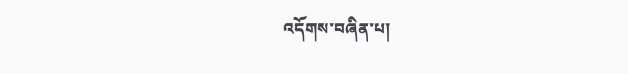འདོགས་བཞིན་པ།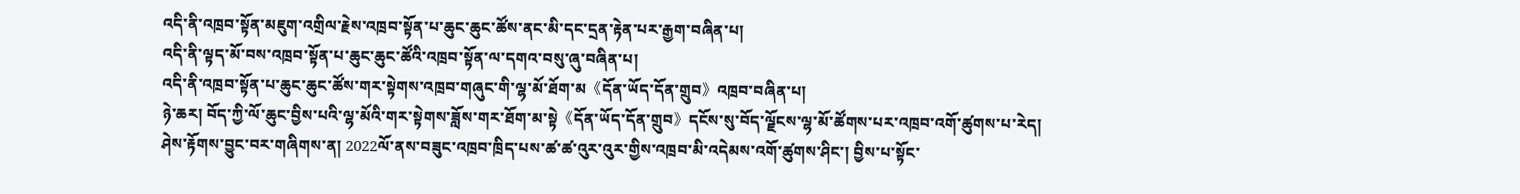འདི་ནི་འཁྲབ་སྟོན་མཇུག་འགྲིལ་རྗེས་འཁྲབ་སྟོན་པ་ཆུང་ཆུང་ཚོས་ནང་མི་དང་དྲན་རྟེན་པར་རྒྱག་བཞིན་པ།
འདི་ནི་ལྟད་མོ་བས་འཁྲབ་སྟོན་པ་ཆུང་ཆུང་ཚོའི་འཁྲབ་སྟོན་ལ་དགའ་བསུ་ཞུ་བཞིན་པ།
འདི་ནི་འཁྲབ་སྟོན་པ་ཆུང་ཆུང་ཚོས་གར་སྟེགས་འཁྲབ་གཞུང་གི་ལྷ་མོ་ཐོག་མ《དོན་ཡོད་དོན་གྲུབ》འཁྲབ་བཞིན་པ།
ཉེ་ཆར། བོད་ཀྱི་ལོ་ཆུང་བྱིས་པའི་ལྷ་མོའི་གར་སྟེགས་ཟློས་གར་ཐོག་མ་སྟེ《དོན་ཡོད་དོན་གྲུབ》དངོས་སུ་བོད་ལྗོངས་ལྷ་མོ་ཚོགས་པར་འཁྲབ་འགོ་ཚུགས་པ་རེད།
ཤེས་རྟོགས་བྱུང་བར་གཞིགས་ན། 2022ལོ་ནས་བཟུང་འཁྲབ་ཁྲིད་པས་ཚ་ཚ་འུར་འུར་གྱིས་འཁྲབ་མི་འདེམས་འགོ་ཚུགས་ཤིང་། བྱིས་པ་སྟོང་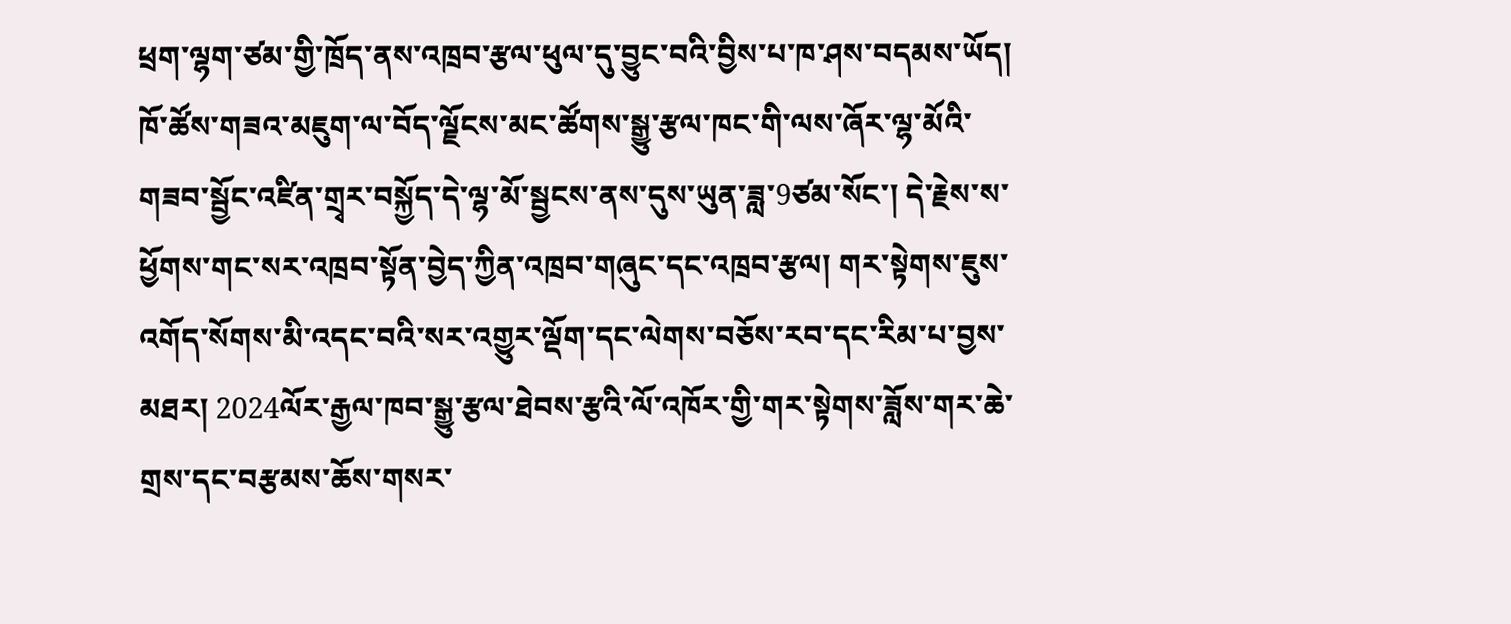ཕྲག་ལྷག་ཙམ་གྱི་ཁྲོད་ནས་འཁྲབ་རྩལ་ཕུལ་དུ་བྱུང་བའི་བྱིས་པ་ཁ་ཤས་བདམས་ཡོད། ཁོ་ཚོས་གཟའ་མཇུག་ལ་བོད་ལྗོངས་མང་ཚོགས་སྒྱུ་རྩལ་ཁང་གི་ལས་ཞོར་ལྷ་མོའི་གཟབ་སྦྱོང་འཛིན་གྲྭར་བསྐྱོད་དེ་ལྷ་མོ་སྦྱངས་ནས་དུས་ཡུན་ཟླ་9ཙམ་སོང་། དེ་རྗེས་ས་ཕྱོགས་གང་སར་འཁྲབ་སྟོན་བྱེད་ཀྱིན་འཁྲབ་གཞུང་དང་འཁྲབ་རྩལ། གར་སྟེགས་ཇུས་འགོད་སོགས་མི་འདང་བའི་སར་འགྱུར་ལྡོག་དང་ལེགས་བཅོས་རབ་དང་རིམ་པ་བྱས་མཐར། 2024ལོར་རྒྱལ་ཁབ་སྒྱུ་རྩལ་ཐེབས་རྩའི་ལོ་འཁོར་གྱི་གར་སྟེགས་ཟློས་གར་ཆེ་གྲས་དང་བརྩམས་ཆོས་གསར་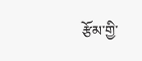རྩོམ་གྱི་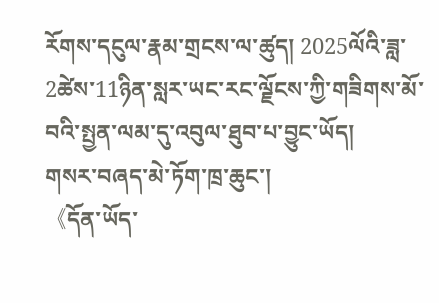རོགས་དངུལ་རྣམ་གྲངས་ལ་ཚུད། 2025ལོའི་ཟླ་2ཚེས་11ཉིན་སླར་ཡང་རང་ལྗོངས་ཀྱི་གཟིགས་མོ་བའི་སྤྱན་ལམ་དུ་འབུལ་ཐུབ་པ་བྱུང་ཡོད།
གསར་བཞད་མེ་ཏོག་ཁྲ་ཆུང་།
《དོན་ཡོད་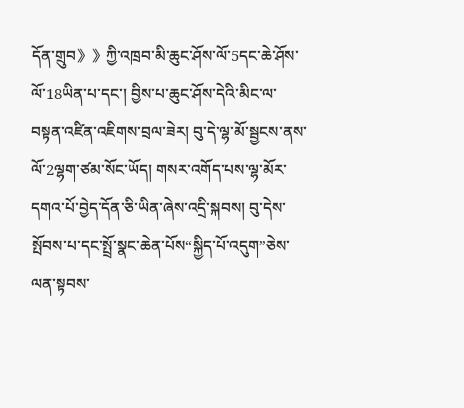དོན་གྲུབ》》ཀྱི་འཁྲབ་མི་ཆུང་ཤོས་ལོ་5དང་ཆེ་ཤོས་ལོ་18ཡིན་པ་དང་། བྱིས་པ་ཆུང་ཤོས་དེའི་མིང་ལ་བསྟན་འཛིན་འཇིགས་བྲལ་ཟེར། བུ་དེ་ལྷ་མོ་སྦྱངས་ནས་ལོ་2ལྷག་ཙམ་སོང་ཡོད། གསར་འགོད་པས་ལྷ་མོར་དགའ་པོ་བྱེད་དོན་ཅི་ཡིན་ཞེས་འདྲི་སྐབས། བུ་དེས་སྤོབས་པ་དང་སྤྲོ་སྣང་ཆེན་པོས“སྐྱིད་པོ་འདུག”ཅེས་ལན་སྟབས་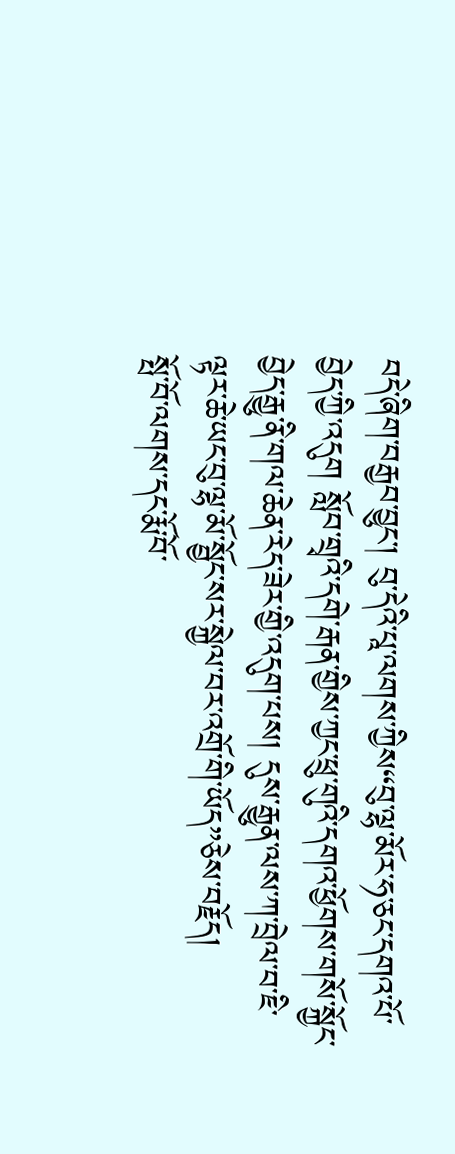བདེ་ཞིག་བརྒྱབ་བྱུང་། བུ་དེའི་པཱ་ལགས་ཀྱིས“བུ་ལྷ་མོར་ཧ་ཅང་དགའ་པོ་བྱེད་ཀྱི་འདུག སློབ་གྲྭའི་དགེ་རྒན་གྱིས་ཀྱང་ཕྲུ་གུའི་དགའ་ཕྱོགས་གསོ་སྐྱོང་བྱེད་རྒྱུ་ནི་གལ་ཆེན་རེད་ཟེར་གྱི་འདུག་པས། དུས་རྒྱུན་ལས་ཀ་བྲེལ་བ་ཇི་ལྟར་ཆེ་ཡང་བུ་ལྷ་མོ་སྦྱོང་སར་སྐྱེལ་བར་འགྲོ་གི་ཡོད”ཅེས་བརྗོད།
སྤོ་བོ་ལགས་དང་རྨོ་བོ་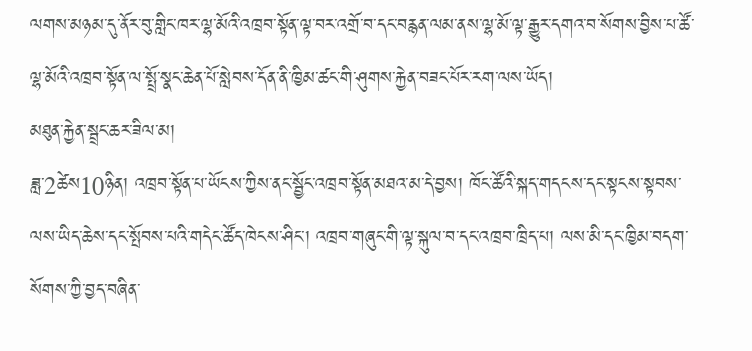ལགས་མཉམ་དུ་ནོར་བུ་གླིང་ཁར་ལྷ་མོའི་འཁྲབ་སྟོན་ལྟ་བར་འགྲོ་བ་དང་བརྙན་ལམ་ནས་ལྷ་མོ་ལྟ་རྒྱུར་དགའ་བ་སོགས་བྱིས་པ་ཚོ་ལྷ་མོའི་འཁྲབ་སྟོན་ལ་སྤྲོ་སྣང་ཆེན་པོ་སླེབས་དོན་ནི་ཁྱིམ་ཚང་གི་ཤུགས་རྐྱེན་བཟང་པོར་རག་ལས་ཡོད།
མཐུན་རྐྱེན་སྦྲང་ཆར་ཟིལ་མ།
ཟླ་2ཚེས10ཉིན། འཁྲབ་སྟོན་པ་ཡོངས་ཀྱིས་ནང་སྦྱོང་འཁྲབ་སྟོན་མཐའ་མ་དེ་བྱས། ཁོང་ཚོའི་སྐད་གདངས་དང་སྟངས་སྟབས་ལས་ཡིད་ཆེས་དང་སྤོབས་པའི་གདེང་ཚོད་ཁེངས་ཤིང་། འཁྲབ་གཞུང་གི་ལྟ་སྐུལ་བ་དང་འཁྲབ་ཁྲིད་པ། ལས་མི་དང་ཁྱིམ་བདག་སོགས་ཀྱི་བྱད་བཞིན་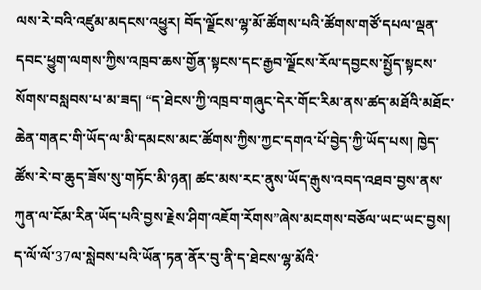ལས་རེ་བའི་འཛུམ་མདངས་འཕྱུར། བོད་ལྗོངས་ལྷ་མོ་ཚོགས་པའི་ཚོགས་གཙོ་དཔལ་ལྡན་དབང་ཕྱུག་ལགས་ཀྱིས་འཁྲབ་ཆས་གྱོན་སྟངས་དང་རྒྱབ་ལྗོངས་རོལ་དབྱངས་སྤྱོད་སྟངས་སོགས་བསླབས་པ་མ་ཟད། “ད་ཐེངས་ཀྱི་འཁྲབ་གཞུང་དེར་གོང་རིམ་ནས་ཚད་མཐོའི་མཐོང་ཆེན་གནང་གི་ཡོད་ལ་མི་དམངས་མང་ཚོགས་ཀྱིས་ཀྱང་དགའ་པོ་བྱེད་ཀྱི་ཡོད་པས། ཁྱེད་ཚོས་རེ་བ་ཆུད་ཟོས་སུ་གཏོང་མི་ཉན། ཚང་མས་རང་ནུས་ཡོད་རྒུས་འབད་འཐབ་བྱས་ནས་ཀུན་ལ་ངོམ་རིན་ཡོད་པའི་བྱས་རྗེས་ཤིག་འཇོག་རོགས”ཞེས་མངགས་བཅོལ་ཡང་ཡང་བྱས།
ད་ལོ་ལོ་37ལ་སླེབས་པའི་ཡོན་ཏན་ནོར་བུ་ནི་ད་ཐེངས་ལྷ་མོའི་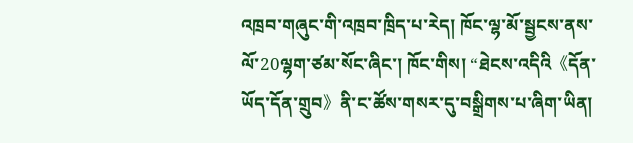འཁྲབ་གཞུང་གི་འཁྲབ་ཁྲིད་པ་རེད། ཁོང་ལྷ་མོ་སྦྱངས་ནས་ལོ་20ལྷག་ཙམ་སོང་ཞིང་། ཁོང་གིས། “ཐེངས་འདིའི《དོན་ཡོད་དོན་གྲུབ》ནི་ང་ཚོས་གསར་དུ་བསྒྲིགས་པ་ཞིག་ཡིན།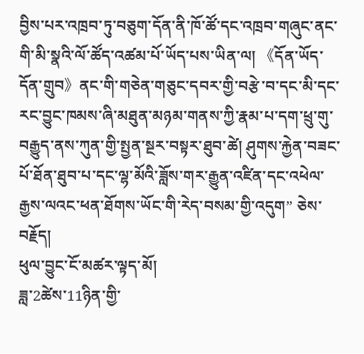བྱིས་པར་འཁྲབ་ཏུ་བཅུག་དོན་ནི་ཁོ་ཚོ་དང་འཁྲབ་གཞུང་ནང་གི་མི་སྣའི་ལོ་ཚོད་འཚམ་པོ་ཡོད་པས་ཡིན་ལ། 《དོན་ཡོད་དོན་གྲུབ》ནང་གི་གཅེན་གཅུང་དབར་གྱི་བརྩེ་བ་དང་མི་དང་རང་བྱུང་ཁམས་ཞི་མཐུན་མཉམ་གནས་ཀྱི་རྣམ་པ་དག་ཕྲུ་གུ་བརྒྱུད་ནས་ཀུན་གྱི་སྤྱན་སྔར་བསྟར་ཐུབ་ཚེ། ཤུགས་རྐྱེན་བཟང་པོ་ཐོན་ཐུབ་པ་དང་ལྷ་མོའི་ཟློས་གར་རྒྱུན་འཛིན་དང་འཕེལ་རྒྱས་ལའང་ཕན་ཐོགས་ཡོང་གི་རེད་བསམ་གྱི་འདུག” ཅེས་བརྗོད།
ཕུལ་བྱུང་ངོ་མཚར་ལྟད་མོ།
ཟླ་2ཚེས་11ཉིན་གྱི་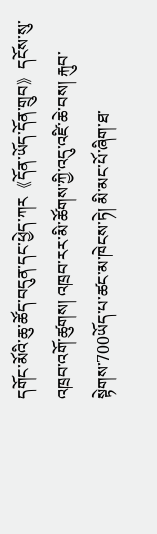དགོང་མོའི་ཆུ་ཚོད་བདུན་དང་ཕྱེད་ཀར《དོན་ཡོད་དོན་གྲུབ》དངོས་སུ་འཁྲབ་འགོ་ཚུགས། འཁྲབ་རར་མི་ཚོགས་ཀྱི་འདུ་འཛི་ཆེ་བས། རྐུབ་སྟེགས་700ཡོད་པ་ཚང་མ་ཁེངས་ཏེ། མི་མང་པོ་ཞིག་ཐ་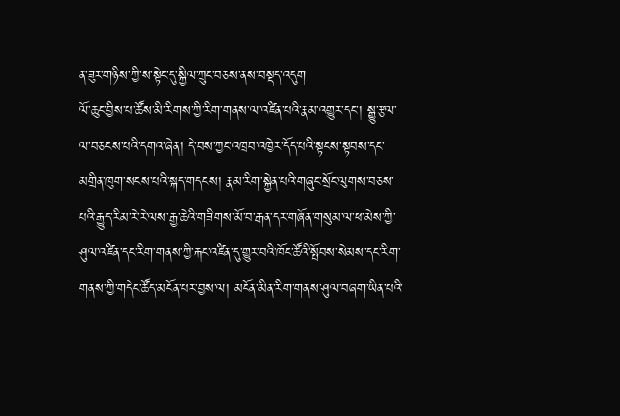ན་ཟུར་གཉིས་ཀྱི་ས་སྟེང་དུ་སྐྱིལ་ཀྲུང་བཅས་ནས་བསྡད་འདུག
ལོ་ཆུང་བྱིས་པ་ཚོས་མི་རིགས་ཀྱི་རིག་གནས་ལ་འཛིན་པའི་རྣམ་འགྱུར་དང་། སྒྱུ་རྩལ་ལ་བཅངས་པའི་དགའ་ཞེན། དེ་བས་ཀྱང་འཁྲབ་འཁྱེར་དོད་པའི་སྟངས་སྟབས་དང་མགྲིན་ཁུག་སངས་པའི་སྐད་གདངས། རྣམ་རིག་སྐྱེན་པའི་གཞུང་སྲོང་ལུགས་བཅས་པའི་རྒྱུད་རིམ་རེ་རེ་ལས་རྒྱ་ཆེའི་གཟིགས་མོ་བ་རྒན་དར་གཞོན་གསུམ་ལ་ཕ་མེས་ཀྱི་ཤུལ་འཛིན་དང་རིག་གནས་ཀྱི་རྐང་འཛིན་དུ་གྱུར་བའི་ཁོང་ཚོའི་སྤོབས་སེམས་དང་རིག་གནས་ཀྱི་གདེང་ཚོད་མངོན་པར་བྱས་ལ། མངོན་མིན་རིག་གནས་ཤུལ་བཞག་ཡིན་པའི་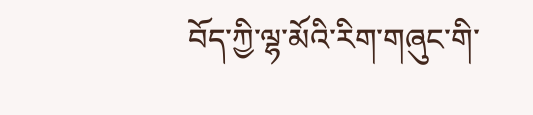བོད་ཀྱི་ལྷ་མོའི་རིག་གཞུང་གི་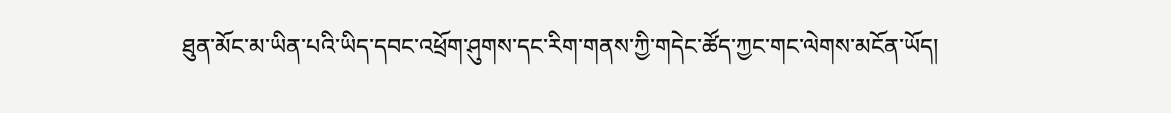ཐུན་མོང་མ་ཡིན་པའི་ཡིད་དབང་འཕྲོག་ཤུགས་དང་རིག་གནས་ཀྱི་གདེང་ཚོད་ཀྱང་གང་ལེགས་མངོན་ཡོད།